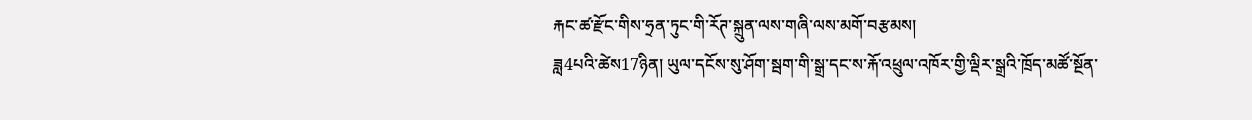རྐང་ཚ་རྫོང་གིས་ཧྲན་ཏུང་གི་རོཊ་སྐྲུན་ལས་གཞི་ལས་མགོ་བརྩམས།
ཟླ4པའི་ཚེས17ཉིན། ཡུལ་དངོས་སུ་ཤོག་སྦག་གི་སྒྲ་དང་ས་རྐོ་འཕྲུལ་འཁོར་གྱི་ལྡིར་སྒྲའི་ཁྲོད་མཚོ་སྔོན་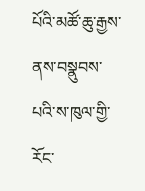པོའི་མཚོ་ཆུ་རྒྱས་ནས་བསྣུབས་པའི་ས་ཁུལ་གྱི་རོང་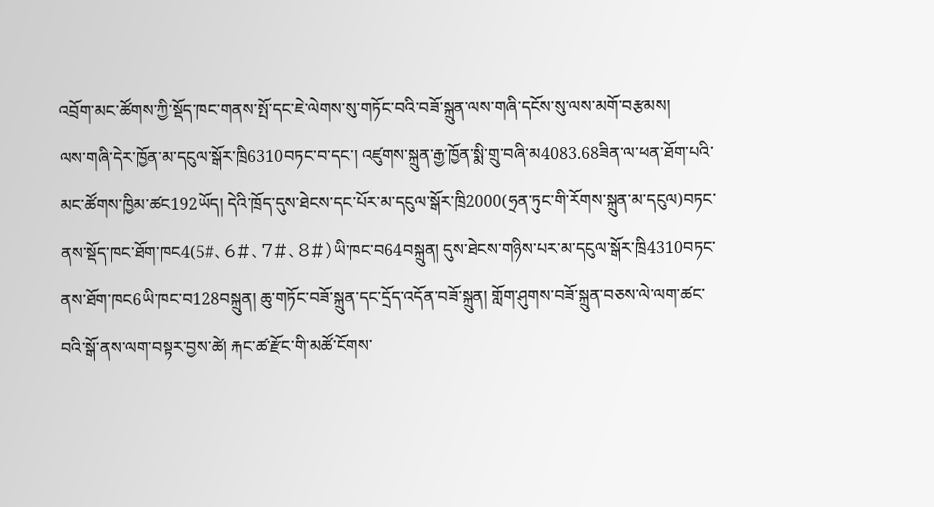འབྲོག་མང་ཚོགས་ཀྱི་སྡོད་ཁང་གནས་སྤོ་དང་ཇེ་ལེགས་སུ་གཏོང་བའི་བཟོ་སྐྲུན་ལས་གཞི་དངོས་སུ་ལས་མགོ་བརྩམས།
ལས་གཞི་དེར་ཁྱོན་མ་དངུལ་སྒོར་ཁྲི6310བཏང་བ་དང་། འཛུགས་སྐྲུན་རྒྱ་ཁྱོན་སྨི་གྲུ་བཞི་མ4083.68ཟིན་ལ་ཕན་ཐོག་པའི་མང་ཚོགས་ཁྱིམ་ཚང192ཡོད། དེའི་ཁྲོད་དུས་ཐེངས་དང་པོར་མ་དངུལ་སྒོར་ཁྲི2000(ཧྲན་ཏུང་གི་རོགས་སྐྲུན་མ་དངུལ)བཏང་ནས་སྡོད་ཁང་ཐོག་ཁང4(5#、6#、7#、8#)ཡི་ཁང་བ64བསྐྲུན། དུས་ཐེངས་གཉིས་པར་མ་དངུལ་སྒོར་ཁྲི4310བཏང་ནས་ཐོག་ཁང6ཡི་ཁང་བ128བསྐྲུན། ཆུ་གཏོང་བཟོ་སྐྲུན་དང་དྲོད་འདོན་བཟོ་སྐྲུན། གློག་ཤུགས་བཟོ་སྐྲུན་བཅས་ལེ་ལག་ཚང་བའི་སྒོ་ནས་ལག་བསྟར་བྱས་ཚེ། རྐང་ཚ་རྫོང་གི་མཚོ་ངོགས་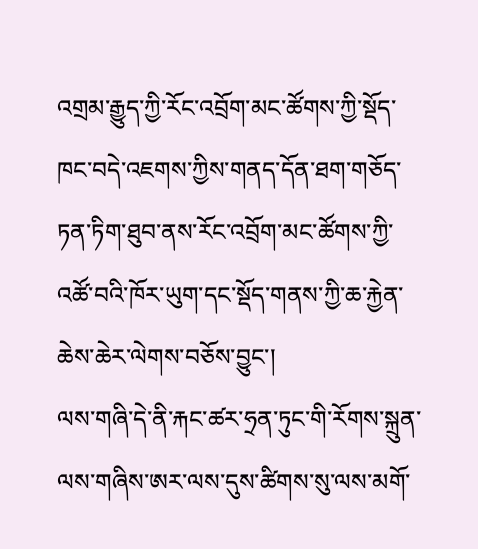འགྲམ་རྒྱུད་ཀྱི་རོང་འབྲོག་མང་ཚོགས་ཀྱི་སྡོད་ཁང་བདེ་འཇགས་ཀྱིས་གནད་དོན་ཐག་གཅོད་ཏན་ཏིག་ཐུབ་ནས་རོང་འབྲོག་མང་ཚོགས་ཀྱི་འཚོ་བའི་ཁོར་ཡུག་དང་སྡོད་གནས་ཀྱི་ཆ་རྐྱེན་ཆེས་ཆེར་ལེགས་བཅོས་བྱུང་།
ལས་གཞི་དེ་ནི་རྐང་ཚར་ཧྲན་ཏུང་གི་རོགས་སྐྲུན་ལས་གཞིས་ཨར་ལས་དུས་ཚིགས་སུ་ལས་མགོ་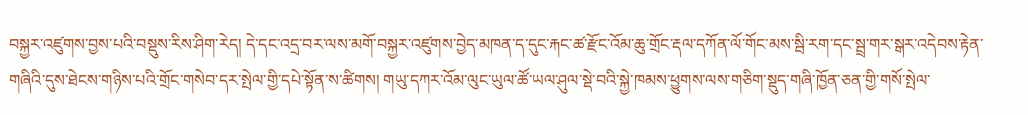བསྐྱར་འཛུགས་བྱས་པའི་བསྡུས་རིས་ཤིག་རེད། དེ་དང་འདྲ་བར་ལས་མགོ་བསྐྱར་འཛུགས་བྱེད་མཁན་ད་དུང་རྐང་ཚ་རྫོང་འོམ་ཆུ་གྲོང་རྡལ་དཀོན་ལོ་གོང་མས་སྦི་རག་དང་སྦྲ་གར་སྒར་འདེབས་རྟེན་གཞིའི་དུས་ཐེངས་གཉིས་པའི་གྲོང་གསེབ་དར་སྤེལ་གྱི་དཔེ་སྟོན་ས་ཚིགས། གཡུ་དཀར་འོམ་ལུང་ཡུལ་ཚོ་ཡལ་ཤུལ་སྡེ་བའི་སྐྱེ་ཁམས་ཕྱུགས་ལས་གཅིག་སྡུད་གཞི་ཁྱོན་ཅན་གྱི་གསོ་སྤེལ་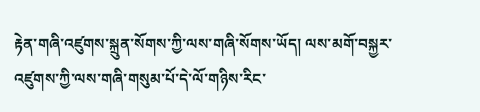རྟེན་གཞི་འཛུགས་སྐྲུན་སོགས་ཀྱི་ལས་གཞི་སོགས་ཡོད། ལས་མགོ་བསྐྱར་འཛུགས་ཀྱི་ལས་གཞི་གསུམ་པོ་དེ་ལོ་གཉིས་རིང་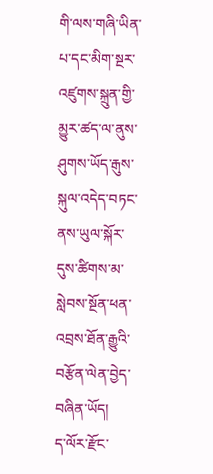གི་ལས་གཞི་ཡིན་པ་དང་མིག་སྔར་འཛུགས་སྐྲུན་གྱི་མྱུར་ཚད་ལ་ནུས་ཤུགས་ཡོད་རྒུས་སྐུལ་འདེད་བཏང་ནས་ཡུལ་སྐོར་དུས་ཚིགས་མ་སླེབས་སྔོན་ཕན་འབྲས་ཐོན་རྒྱུའི་བརྩོན་ལེན་བྱེད་བཞིན་ཡོད།
ད་ལོར་རྫོང་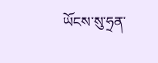ཡོངས་སུ་ཧྲན་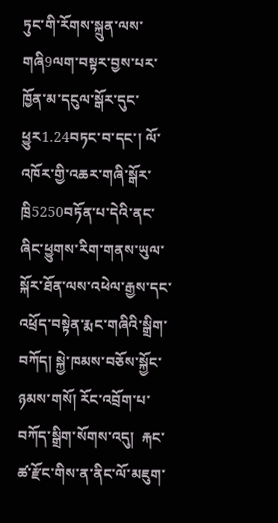ཏུང་གི་རོགས་སྐྲུན་ལས་གཞི9ལག་བསྟར་བྱས་པར་ཁྱོན་མ་དངུལ་སྒོར་དུང་ཕྱུར1.24བཏང་བ་དང་། ལོ་འཁོར་གྱི་འཆར་གཞི་སྒོར་ཁྲི5250བཏོན་པ་དེའི་ནང་ཞིང་ཕྱུགས་རིག་གནས་ཡུལ་སྐོར་ཐོན་ལས་འཕེལ་རྒྱས་དང་འཕྲོད་བསྟེན་རྨང་གཞིའི་སྒྲིག་བཀོད། སྐྱེ་ཁམས་བཅོས་སྐྱོང་ཉམས་གསོ། རོང་འབྲོག་པ་བཀོད་སྒྲིག་སོགས་འདུ།  རྐང་ཚ་རྫོང་གིས་ན་ནིང་ལོ་མཇུག་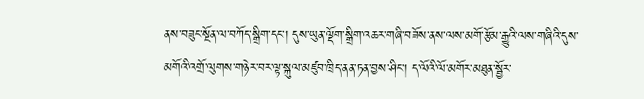ནས་བཟུང་སྔོན་ལ་བཀོད་སྒྲིག་དང་། དུས་ཡུན་ལྡོག་སྒྲིག་འཆར་གཞི་བཟོས་ནས་ལས་མགོ་རྩོམ་རྒྱུའི་ལས་གཞིའི་དུས་མགོའི་འགྲོ་ལུགས་གཉེར་བར་ལྟ་སྐུལ་མཛུབ་ཁྲིད་ནན་ཏན་བྱས་ཤིང་། ད་ལོའི་ལོ་མགོར་མཐུན་སྦྱོར་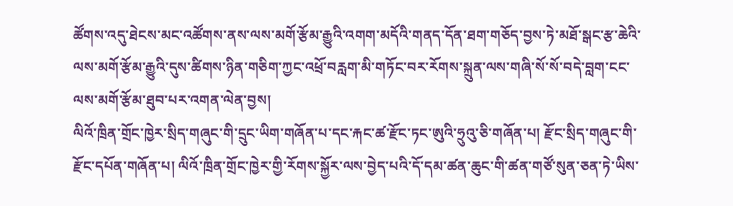ཚོགས་འདུ་ཐེངས་མང་འཚོགས་ནས་ལས་མགོ་རྩོམ་རྒྱུའི་འགག་མདོའི་གནད་དོན་ཐག་གཅོད་བྱས་ཏེ་མཐོ་སྒང་རྩ་ཆེའི་ལས་མགོ་རྩོམ་རྒྱུའི་དུས་ཚིགས་ཉིན་གཅིག་ཀྱང་འཕྲོ་བརླག་མི་གཏོང་བར་རོགས་སྐྲུན་ལས་གཞི་སོ་སོ་བདེ་བླག་ངང་ལས་མགོ་རྩོམ་ཐུབ་པར་འགན་ལེན་བྱས།
ལིའོ་ཁྲིན་གྲོང་ཁྱེར་སྲིད་གཞུང་གི་དྲུང་ཡིག་གཞོན་པ་དང་རྐང་ཚ་རྫོང་ཏང་ཨུའི་ཧྲུའུ་ཅི་གཞོན་པ། རྫོང་སྲིད་གཞུང་གི་རྫོང་དཔོན་གཞོན་པ། ལིའོ་ཁྲིན་གྲོང་ཁྱེར་གྱི་རོགས་སྐྱོར་ལས་བྱེད་པའི་དོ་དམ་ཚན་ཆུང་གི་ཚན་གཙོ་སུན་ཅན་ཏེ་ཡིས་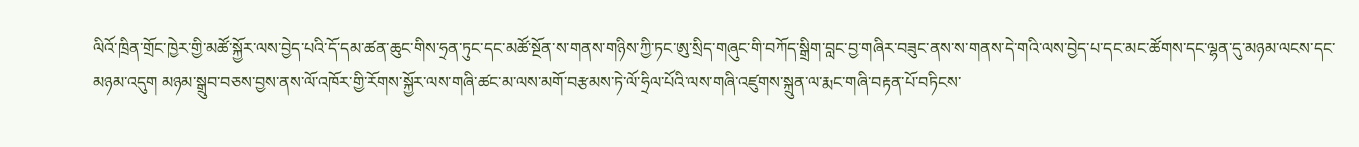ལིའོ་ཁྲིན་གྲོང་ཁྱེར་གྱི་མཚོ་སྐྱོར་ལས་བྱེད་པའི་དོ་དམ་ཚན་ཆུང་གིས་ཧྲན་ཏུང་དང་མཚོ་སྔོན་ས་གནས་གཉིས་ཀྱི་ཏང་ཨུ་སྲིད་གཞུང་གི་བཀོད་སྒྲིག་བླང་བྱ་གཞིར་བཟུང་ནས་ས་གནས་དེ་གའི་ལས་བྱེད་པ་དང་མང་ཚོགས་དང་ལྷན་དུ་མཉམ་ལངས་དང་མཉམ་འདུག མཉམ་སྒྲུབ་བཅས་བྱས་ནས་ལོ་འཁོར་གྱི་རོགས་སྐྱོར་ལས་གཞི་ཚང་མ་ལས་མགོ་བརྩམས་ཏེ་ལོ་ཧྲིལ་པོའི་ལས་གཞི་འཛུགས་སྐྲུན་ལ་རྨང་གཞི་བརྟན་པོ་བཏིངས་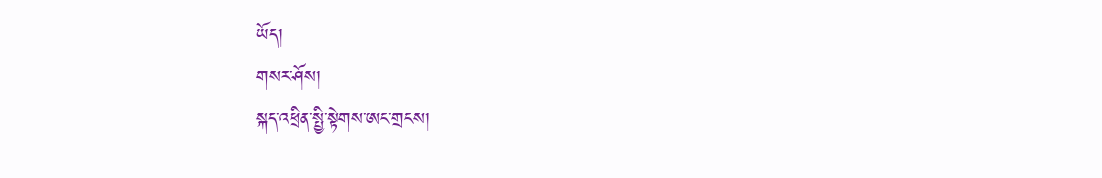ཡོད།
གསར་ཤོས།
སྐད་འཕྲིན་སྤྱི་སྟེགས་ཨང་གྲངས།